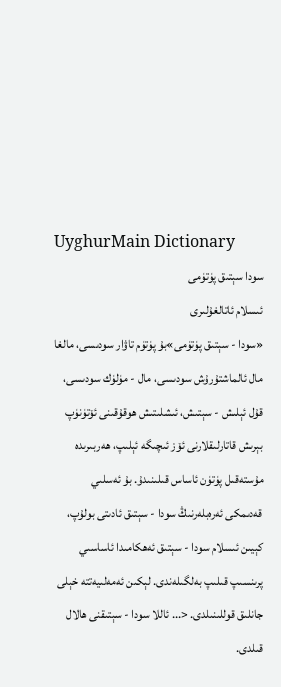UyghurMain Dictionary
سودا سېتىق پۈتۈمى
ئىسلام ئاتالغۇلىرى
«سودا - سېتىق پۈتۈمى»بۇ پۈتۈم تاۋار سودىسى، مالغا مال ئالماشتۇرۇش سودىسى، مال - مۈلۈك سودىسى، قۇل ئېلىش - سېتىش، ئىشلىتىش ھوقۇقىنى ئۆتۈنۈپ بېرىش قاتارلىقلارنى ئۆز ئىچىگە ئېلىپ، ھەربىرىدە مۇستەقىل پۈتۈن ئاساس قىلىنىدۇ. بۇ ئەسلىي قەدىمكى ئەرەبلەرنىڭ سودا - سېتىق ئادىتى بولۇپ، كېيىن ئىسلام سودا - سېتىق ئەھكامىدا ئاساسىي پرىنسىپ قىلىپ بەلگىلەندى. لېكىن ئەمەلىيەتتە خېلى جانلىق قوللىنىلدى. <... ئاللا سودا - سېتىقنى ھالال قىلدى.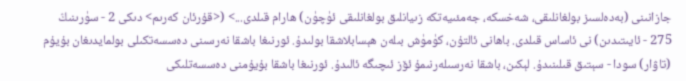جازانىنى (بەدەلسىز بولغانلىقى، شەخسكە، جەمئىيەتكە زىيانلىق بولغانلىقى ئۈچۈن) ھارام قىلدى...> (<قۇرئان كەرىم> دىكى 2 - سۈرىنىڭ 275 - ئايىتىدىن) نى ئاساس قىلدى. باھانى ئالتۇن، كۈمۈش بىلەن ھېسابلاشقا بولىدۇ. ئورنىغا باشقا نەرسىنى دەسسەتكىلى بولمايدىغان بۇيۇم (تاۋار) سودا - سېتىق قىلىنىدۇ. لېكىن، باشقا نەرسىلەرنىمۇ ئۆز ئىچىگە ئالىدۇ. ئورنىغا باشقا بۇيۇمنى دەسسەتلىكى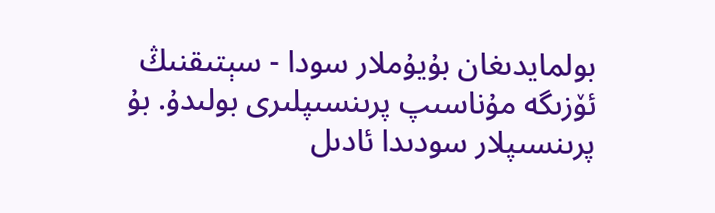بولمايدىغان بۇيۇملار سودا - سېتىقنىڭ ئۆزىگە مۇناسىپ پرىنسىپلىرى بولىدۇ. بۇ پرىنسىپلار سودىدا ئادىل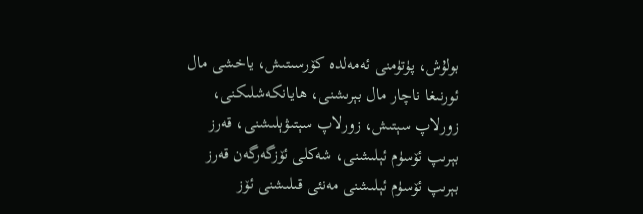بولۇش، پۈتۈمنى ئەمەلدە كۆرسىتىش، ياخشى مال ئورنىغا ناچار مال بېرىشنى، ھايانكەشلىكنى، زورلاپ سېتىش، زورلاپ سېتىۋېلىشنى، قەرز بېرىپ ئۆسۈم ئېلىشنى، شەكلى ئۆزگەرگەن قەرز بېرىپ ئۆسۈم ئېلىشنى مەنئى قىلىشنى ئۆز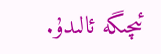ئىچىگە ئالىدۇ.